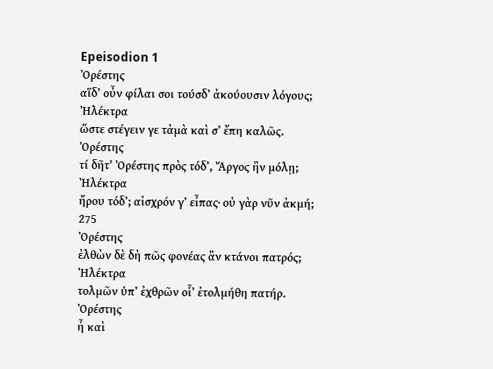Epeisodion 1
Ὀρέστης
αἵδʼ οὖν φίλαι σοι τούσδʼ ἀκούουσιν λόγους;
Ἠλέκτρα
ὥστε στέγειν γε τἀμὰ καὶ σʼ ἔπη καλῶς.
Ὀρέστης
τί δῆτʼ Ὀρέστης πρὸς τόδʼ, Ἄργος ἢν μόλῃ;
Ἠλέκτρα
ἤρου τόδʼ; αἰσχρόν γʼ εἶπας· οὐ γὰρ νῦν ἀκμή;
275
Ὀρέστης
ἐλθὼν δὲ δὴ πῶς φονέας ἂν κτάνοι πατρός;
Ἠλέκτρα
τολμῶν ὑπʼ ἐχθρῶν οἷʼ ἐτολμήθη πατήρ.
Ὀρέστης
ἦ καὶ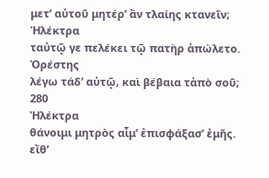μετʼ αὐτοῦ μητέρʼ ἂν τλαίης κτανεῖν;
Ἠλέκτρα
ταὐτῷ γε πελέκει τῷ πατὴρ ἀπώλετο.
Ὀρέστης
λέγω τάδʼ αὐτῷ, καὶ βέβαια τἀπὸ σοῦ;
280
Ἠλέκτρα
θάνοιμι μητρὸς αἷμʼ ἐπισφάξασʼ ἐμῆς.
εἴθʼ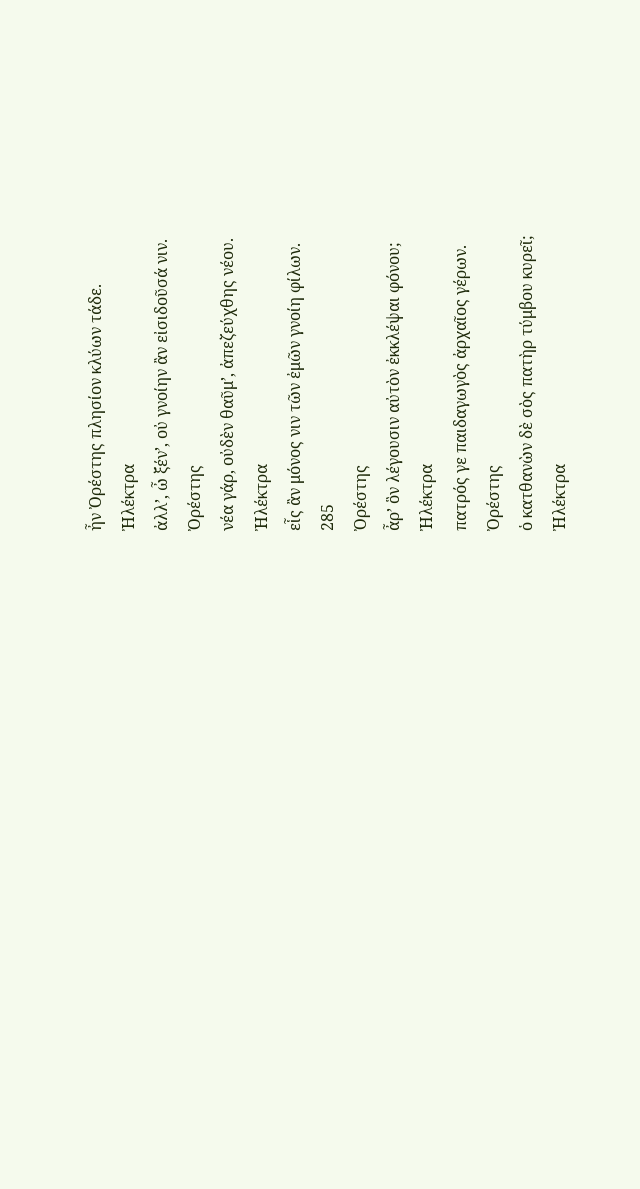ἦν Ὀρέστης πλησίον κλύων τάδε.
Ἠλέκτρα
ἀλλʼ, ὦ ξένʼ, οὐ γνοίην ἂν εἰσιδοῦσά νιν.
Ὀρέστης
νέα γάρ, οὐδὲν θαῦμʼ, ἀπεζεύχθης νέου.
Ἠλέκτρα
εἷς ἂν μόνος νιν τῶν ἐμῶν γνοίη φίλων.
285
Ὀρέστης
ἆρʼ ὃν λέγουσιν αὐτὸν ἐκκλέψαι φόνου;
Ἠλέκτρα
πατρός γε παιδαγωγὸς ἀρχαῖος γέρων.
Ὀρέστης
ὁ κατθανὼν δὲ σὸς πατὴρ τύμβου κυρεῖ;
Ἠλέκτρα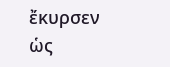ἔκυρσεν ὡς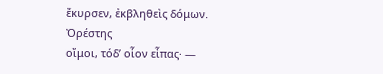ἔκυρσεν, ἐκβληθεὶς δόμων.
Ὀρέστης
οἴμοι, τόδʼ οἷον εἶπας· —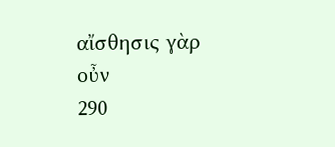αἴσθησις γὰρ οὖν
290